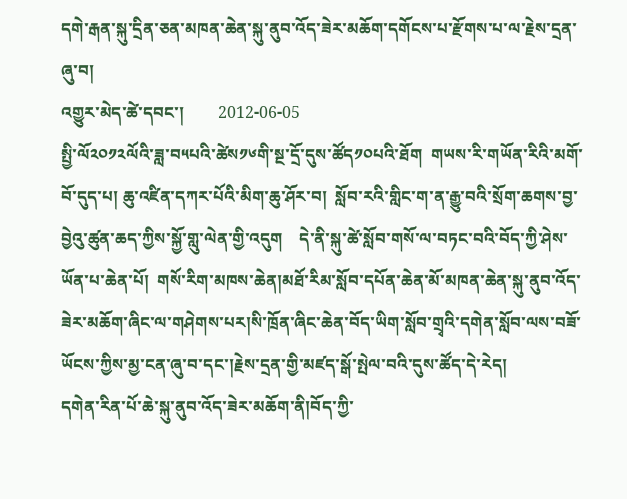དགེ་རྒན་སྐུ་དྲིན་ཅན་མཁན་ཆེན་སྐུ་ནུབ་འོད་ཟེར་མཆོག་དགོངས་པ་རྫོགས་པ་ལ་རྗེས་དྲན་ཞུ་བ།
འགྱུར་མེད་ཚེ་དབང་།        2012-06-05
སྤྱི་ལོ༢༠༡༢ལོའི་ཟླ་བ༥པའི་ཚེས༡༦གི་སྔ་དྲོ་དུས་ཚོད༡༠པའི་ཐོག  གཡས་རི་གཡོན་རིའི་མགོ་བོ་དུད་པ། ཆུ་འཛིན་དཀར་པོའི་མིག་ཆུ་ཤོར་བ།  སློབ་རའི་གླིང་ག་ན་རྒྱུ་བའི་སྲོག་ཆགས་བྱ་བྱེའུ་ཚུན་ཆད་ཀྱིས་སྐྱོ་གླུ་ལེན་གྱི་འདུག    དེ་ནི་སྐུ་ཚེ་སློབ་གསོ་ལ་བཏང་བའི་བོད་ཀྱི་ཤེས་ཡོན་པ་ཆེན་པོ།  གསོ་རིག་མཁས་ཆེན།མཐོ་རིམ་སློབ་དཔོན་ཆེན་མོ་མཁན་ཆེན་སྐུ་ནུབ་འོད་ཟེར་མཆོག་ཞིང་ལ་གཤེགས་པར།སི་ཁྲོན་ཞིང་ཆེན་བོད་ཡིག་སློབ་གྲྭའི་དགེན་སློབ་ལས་བཟོ་ཡོངས་ཀྱིས་མྱ་ངན་ཞུ་བ་དང་།རྗེས་དྲན་གྱི་མཛད་སྒོ་སྤེལ་བའི་དུས་ཚོད་དེ་རེད།
དགེན་རིན་པོ་ཆེ་སྐུ་ནུབ་འོད་ཟེར་མཆོག་ནི།བོད་ཀྱི་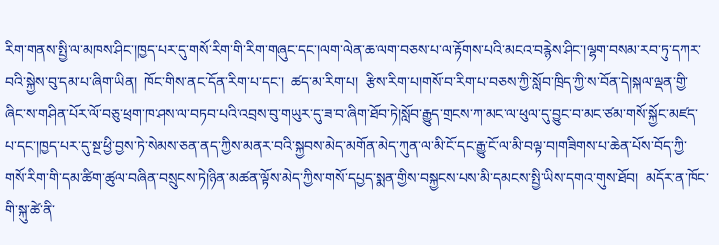རིག་གནས་སྤྱི་ལ་མཁས་ཤིང་།ཁྱད་པར་དུ་གསོ་རིག་གི་རིག་གཞུང་དང་།ལག་ལེན་ཆ་ལག་བཅས་པ་ལ་རྟོགས་པའི་མངའ་བརྙེས་ཤིང་།ལྷག་བསམ་རབ་ཏུ་དཀར་བའི་སྐྱེས་བུ་དམ་པ་ཞིག་ཡིན།  ཁོང་གིས་ནང་དོན་རིག་པ་དང་།  ཚད་མ་རིག་པ།  རྩིས་རིག་པ།གསོ་བ་རིག་པ་བཅས་ཀྱི་སློབ་ཁྲིད་ཀྱི་ས་བོན་དེ།སྐལ་ལྡན་གྱི་ཞིང་ས་གཤིན་པོར་ལོ་བཅུ་ཕྲག་ཁ་ཤས་ལ་བཏབ་པའི་འབྲས་བུ་གཡུར་དུ་ཟ་བ་ཞིག་ཐོབ་ཏེ།སློབ་རྒྱུད་གྲངས་ཀ་མང་ལ་ཕུལ་དུ་བྱུང་བ་མང་ཙམ་གསོ་སྐྱོང་མཛད་པ་དང་།ཁྱད་པར་དུ་སྔ་ཕྱི་བྱས་ཏེ་སེམས་ཅན་ནད་ཀྱིས་མནར་བའི་སྐྱབས་མེད་མགོན་མེད་ཀུན་ལ་མི་ངོ་དང་རྒྱུ་ངོ་ལ་མི་བལྟ་བ།གཟིགས་པ་ཆེན་པོས་བོད་ཀྱི་གསོ་རིག་གི་དམ་ཚིག་ཚུལ་བཞིན་བསྲུངས་ཏེ།ཉིན་མཚན་ལྟོས་མེད་ཀྱིས་གསོ་དཔྱད་སྨན་གྱིས་བསྐྱངས་པས་མི་དམངས་སྤྱི་ཡིས་དགའ་གུས་ཐོབ།  མདོར་ན་ཁོང་གི་སྐུ་ཚེ་ནི་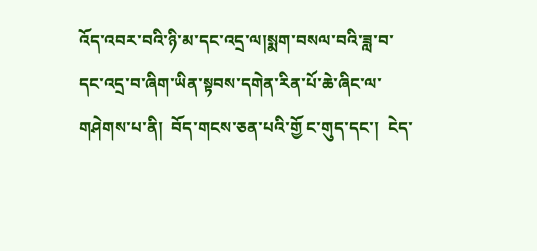འོད་འབར་བའི་ཉི་མ་དང་འདྲ་ལ།སྨག་བསལ་བའི་ཟླ་བ་དང་འདྲ་བ་ཞིག་ཡིན་སྟབས་དགེན་རིན་པོ་ཆེ་ཞིང་ལ་གཤེགས་པ་ནི།  བོད་གངས་ཅན་པའི་གྱོ ང་གུད་དང་།  ངེད་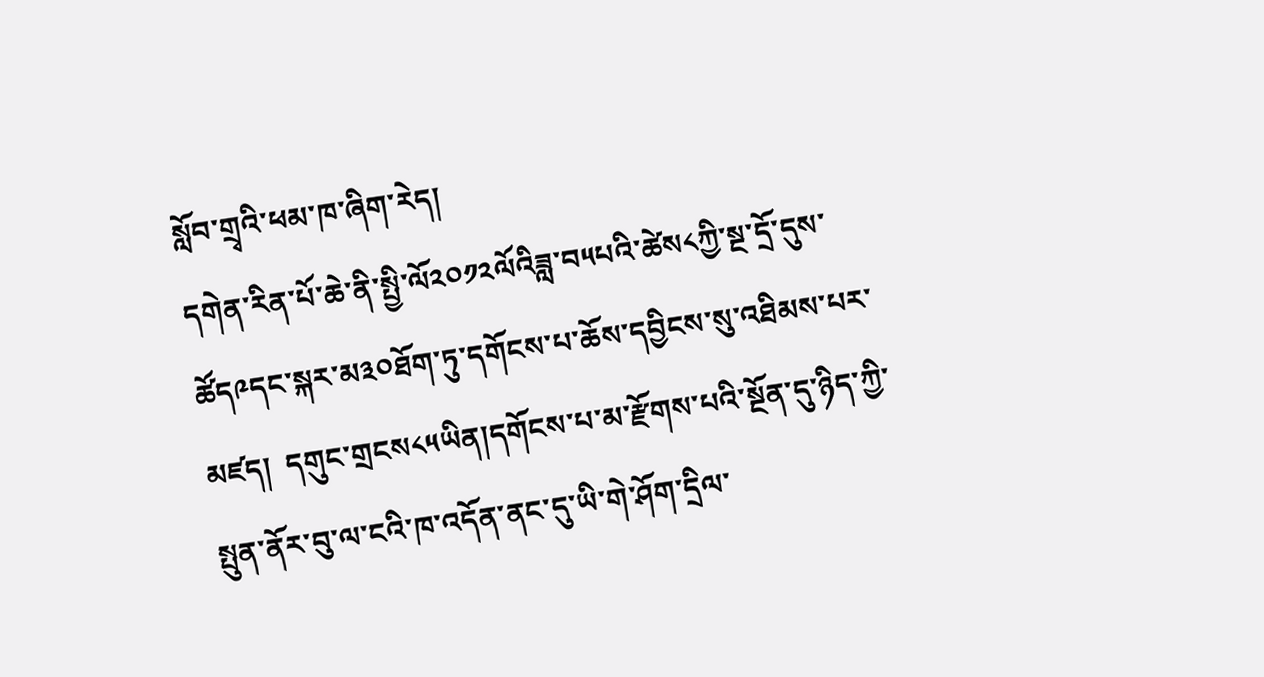སློབ་གྲྭའི་ཕམ་ཁ་ཞིག་རེད།
དགེན་རིན་པོ་ཆེ་ནི་སྤྱི་ལོ༢༠༡༢ལོའིཟླ་བ༥པའི་ཚེས༨ཀྱི་སྔ་དྲོ་དུས་ཚོད༩དང་སྐར་མ༣༠ཐོག་ཏུ་དགོངས་པ་ཆོས་དབྱིངས་སུ་འཐིམས་པར་མཛད།  དགུང་གྲངས༨༥ཡིན།དགོངས་པ་མ་རྫོགས་པའི་སྔོན་དུ་ཉིད་ཀྱི་སྤུན་ནོར་བུ་ལ་ངའི་ཁ་འདོན་ནང་དུ་ཡི་གེ་ཤོག་དྲིལ་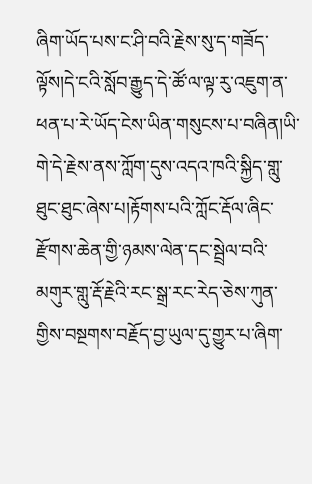ཞིག་ཡོད་པས་ང་ཤི་བའི་རྗེས་སུ་ད་གཟོད་ལྟོས།དེ་ངའི་སློབ་རྒྱུད་དེ་ཚོ་ལ་ལྟ་རུ་འཇུག་ན་ཕན་པ་རེ་ཡོད་ངེས་ཡིན་གསུངས་པ་བཞིན།ཡི་གེ་དེ་རྗེས་ནས་ཀློག་དུས་འདའ་ཁའི་སྐྱིད་གླུ་ཐུང་ཐུང་ཞེས་པ།རྟོགས་པའི་ཀློང་རྡོལ་ཞིང་རྫོགས་ཆེན་གྱི་ཉམས་ལེན་དང་སྦྲེལ་བའི་མགུར་གླུ་རྡོ་རྗེའི་རང་སྒྲ་རང་རེད་ཅེས་ཀུན་གྱིས་བསྔགས་བརྗོད་བྱ་ཡུལ་དུ་གྱུར་པ་ཞིག་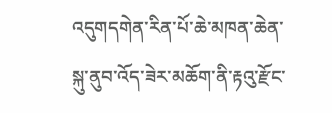འདུགདགེན་རིན་པོ་ཆེ་མཁན་ཆེན་སྐུ་ནུབ་འོད་ཟེར་མཆོག་ནི་རྟའུ་རྫོང་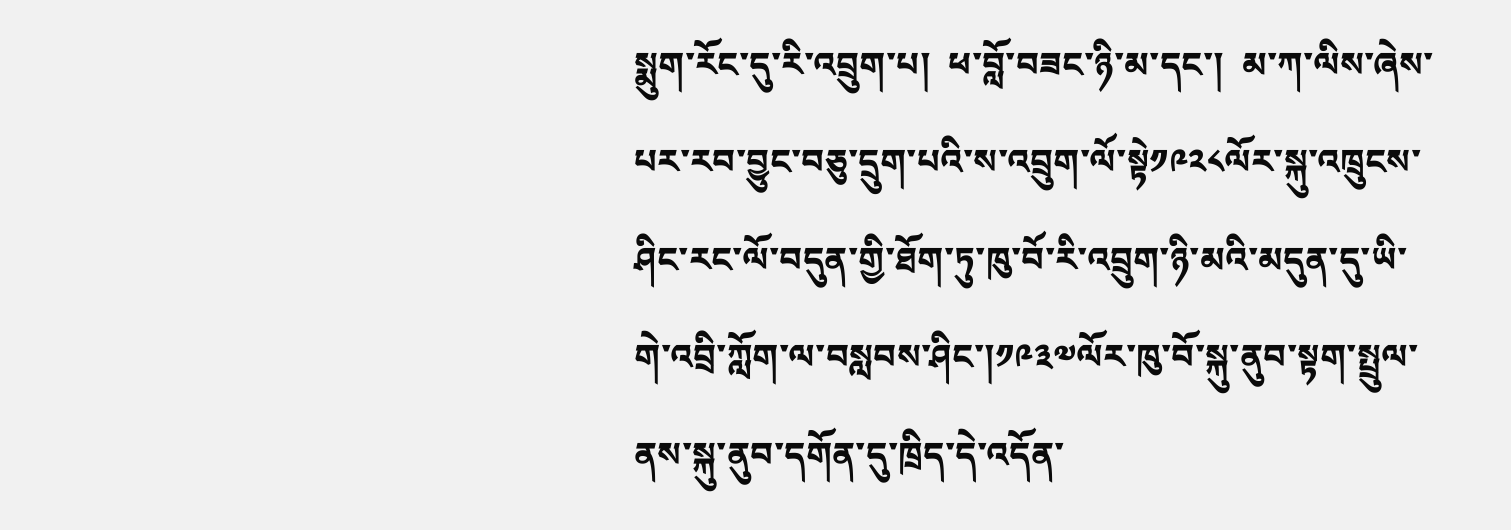སྨུག་རོང་དུ་རི་འབྲུག་པ།  ཕ་བློ་བཟང་ཉི་མ་དང་།  མ་ཀ་ལིས་ཞེས་པར་རབ་བྱུང་བཅུ་དྲུག་པའི་ས་འབྲུག་ལོ་སྟེ༡༩༢༨ལོར་སྐུ་འཁྲུངས་ཤིང་རང་ལོ་བདུན་གྱི་ཐོག་ཏུ་ཁུ་བོ་རི་འབྲུག་ཉི་མའི་མདུན་དུ་ཡི་གེ་འབྲི་ཀློག་ལ་བསླབས་ཤིང་།༡༩༣༧ལོར་ཁུ་བོ་སྐུ་ནུབ་སྟག་སྤྲུལ་ནས་སྐུ་ནུབ་དགོན་དུ་ཁྲིད་དེ་འདོན་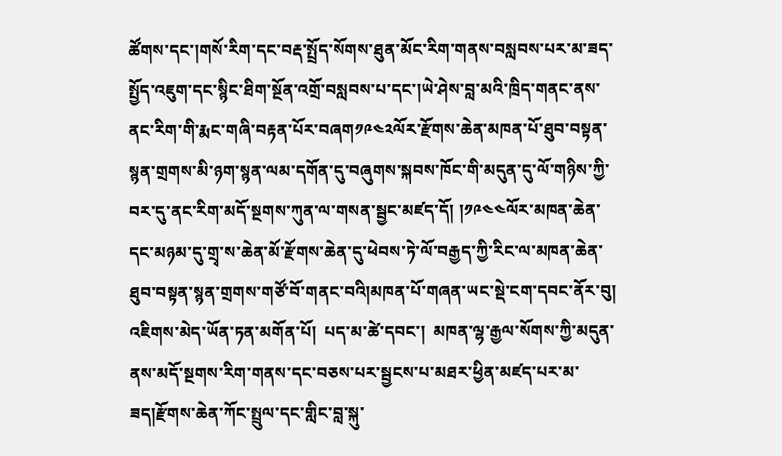ཚོགས་དང་།གསོ་རིག་དང་བརྡ་སྤྲོད་སོགས་ཐུན་མོང་རིག་གནས་བསླབས་པར་མ་ཟད་སྤྱོད་འཇུག་དང་སྙིང་ཐིག་སྔོན་འགྲོ་བསླབས་པ་དང་།ཡེ་ཤེས་བླ་མའི་ཁྲིད་གནང་ནས་ནང་རིག་གི་རྨང་གཞི་བརྟན་པོར་བཞག༡༩༤༢ལོར་རྫོགས་ཆེན་མཁན་པོ་ཐུབ་བསྟན་སྙན་གྲགས་མི་ཉག་སྙན་ལམ་དགོན་དུ་བཞུགས་སྐབས་ཁོང་གི་མདུན་དུ་ལོ་གཉིས་ཀྱི་བར་དུ་ནང་རིག་མདོ་སྔགས་ཀུན་ལ་གསན་སྦྱང་མཛད་དོ། །༡༩༤༤ལོར་མཁན་ཆེན་དང་མཉམ་དུ་གྲྭ་ས་ཆེན་མོ་རྫོགས་ཆེན་དུ་ཕེབས་ཏེ་ལོ་བརྒྱད་ཀྱི་རིང་ལ་མཁན་ཆེན་ཐུབ་བསྟན་སྙན་གྲགས་གཙོ་བོ་གནང་བའི།མཁན་པོ་གཞན་ཡང་སྡེ་ངག་དབང་ནོར་བུ།  འཇིགས་མེད་ཡོན་ཏན་མགོན་པོ།  པད་མ་ཚེ་དབང་།  མཁན་ལྷ་རྒྱལ་སོགས་ཀྱི་མདུན་ནས་མདོ་སྔགས་རིག་གནས་དང་བཅས་པར་སྦྱངས་པ་མཐར་ཕྱིན་མཛད་པར་མ་ཟད།རྫོགས་ཆེན་ཀོང་སྤྲུལ་དང་གླིང་བླ་སྐུ་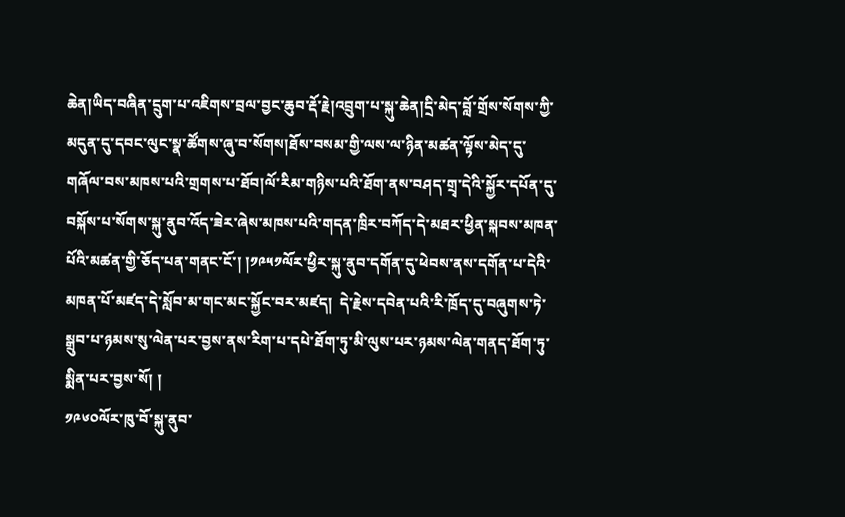ཆེན།ཡིད་བཞིན་དྲུག་པ་འཇིགས་བྲལ་བྱང་ཆུབ་རྡོ་རྗེ།འབྲུག་པ་སྐུ་ཆེན།དྲི་མེད་བློ་གྲོས་སོགས་ཀྱི་མདུན་དུ་དབང་ལུང་སྣ་ཚོགས་ཞུ་བ་སོགས།ཐོས་བསམ་གྱི་ལས་ལ་ཉིན་མཚན་ལྟོས་མེད་དུ་གཞོལ་བས་མཁས་པའི་གྲགས་པ་ཐོབ།ལོ་རིམ་གཉིས་པའི་ཐོག་ནས་བཤད་གྲྭ་དེའི་སྐྱོར་དཔོན་དུ་བསྐོས་པ་སོགས་སྐུ་ནུབ་འོད་ཟེར་ཞེས་མཁས་པའི་གདན་ཁྲིར་བཀོད་དེ་མཐར་ཕྱིན་སྐབས་མཁན་པོའི་མཚན་གྱི་ཅོད་པན་གནང་ངོ་། །༡༩༥༡ལོར་ཕྱིར་སྐུ་ནུབ་དགོན་དུ་ཕེབས་ནས་དགོན་པ་དེའི་མཁན་པོ་མཛད་དེ་སློབ་མ་གང་མང་སྐྱོང་བར་མཛད།  དེ་རྗེས་དབེན་པའི་རི་ཁྲོད་དུ་བཞུགས་ཏེ་སྒྲུབ་པ་ཉམས་སུ་ལེན་པར་བྱས་ནས་རིག་པ་དཔེ་ཐོག་ཏུ་མི་ལུས་པར་ཉམས་ལེན་གནད་ཐོག་ཏུ་སྨིན་པར་བྱས་སོ། །
༡༩༦༠ལོར་ཁུ་བོ་སྐུ་ནུབ་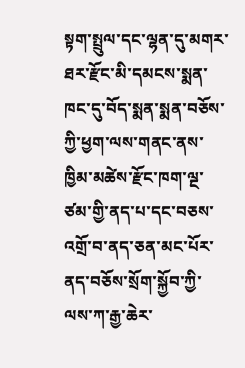སྟག་སྤྲུལ་དང་ལྷན་དུ་མགར་ཐར་རྫོང་མི་དམངས་སྨན་ཁང་དུ་བོད་སྨན་སྨན་བཅོས་ཀྱི་ཕྱག་ལས་གནང་ནས་ཁྱིམ་མཚེས་རྫོང་ཁག་ལྔ་ཙམ་གྱི་ནད་པ་དང་བཅས་འགྲོ་བ་ནད་ཅན་མང་པོར་ནད་བཅོས་སྲོག་སྐྱོབ་ཀྱི་ལས་ཀ་རྒྱ་ཆེར་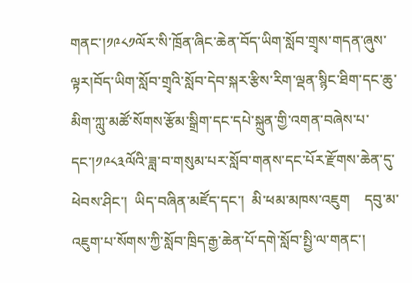གནང་།༡༩༨༡ལོར་སི་ཁྲོན་ཞིང་ཆེན་བོད་ཡིག་སློབ་གྲྭས་གདན་ཞུས་ལྟར།བོད་ཡིག་སློབ་གྲྭའི་སློབ་དེབ་སྐར་རྩིས་རིག་ལྡན་སྙིང་ཐིག་དང་ཆུ་མིག་ཀླུ་མཚོ་སོགས་རྩོམ་སྒྲིག་དང་དཔེ་སྐྲུན་གྱི་འགན་བཞེས་པ་དང་།༡༩༨༣ལོའི་ཟླ་བ་གསུམ་པར་སློབ་གནས་དང་པོར་རྫོགས་ཆེན་དུ་ཕེབས་ཤིང་།  ཡིད་བཞིན་མཛོད་དང་།  མི་ཕམ་མཁས་འཇུག    དབུ་མ་འཇུག་པ་སོགས་ཀྱི་སློབ་ཁྲིད་རྒྱ་ཆེན་པོ་དགེ་སློབ་སྤྱི་ལ་གནང་།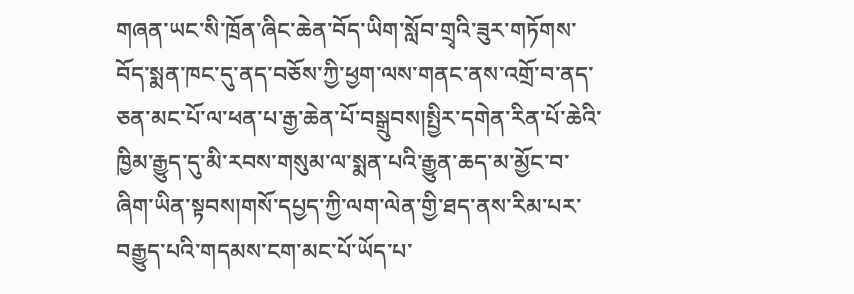གཞན་ཡང་སི་ཁྲོན་ཞིང་ཆེན་བོད་ཡིག་སློབ་གྲྭའི་ཟུར་གཏོགས་བོད་སྨན་ཁང་དུ་ནད་བཅོས་ཀྱི་ཕྱག་ལས་གནང་ནས་འགྲོ་བ་ནད་ཅན་མང་པོ་ལ་ཕན་པ་རྒྱ་ཆེན་པོ་བསྒྲུབས།སྤྱིར་དགེན་རིན་པོ་ཆེའི་ཁྱིམ་རྒྱུད་དུ་མི་རབས་གསུམ་ལ་སྨན་པའི་རྒྱུན་ཆད་མ་མྱོང་བ་ཞིག་ཡིན་སྟབས།གསོ་དཔྱད་ཀྱི་ལག་ལེན་གྱི་ཐད་ནས་རིམ་པར་བརྒྱུད་པའི་གདམས་ངག་མང་པོ་ཡོད་པ་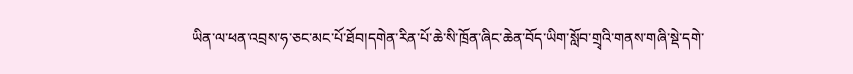ཡིན་ལ་ཕན་འབྲས་ཧ་ཅང་མང་པོ་ཐོབ།དགེན་རིན་པོ་ཆེ་སི་ཁྲོན་ཞིང་ཆེན་བོད་ཡིག་སློབ་གྲྭའི་གནས་གཞི་སྡེ་དགེ་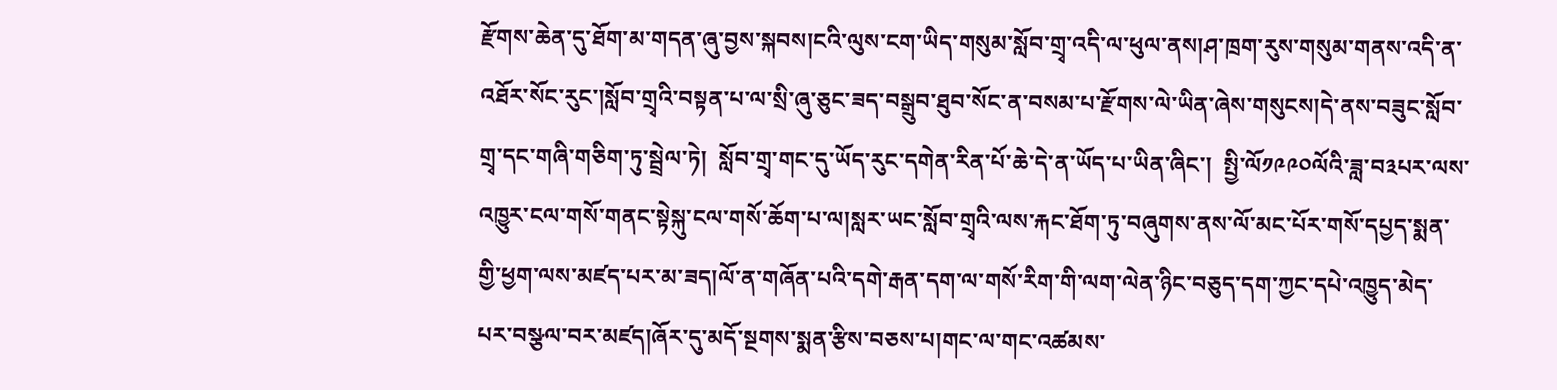རྫོགས་ཆེན་དུ་ཐོག་མ་གདན་ཞུ་བྱས་སྐབས།ངའི་ལུས་ངག་ཡིད་གསུམ་སློབ་གྲྭ་འདི་ལ་ཕུལ་ནས།ཤ་ཁྲག་རུས་གསུམ་གནས་འདི་ན་འཐོར་སོང་རུང་།སློབ་གྲྭའི་བསྟན་པ་ལ་སྲི་ཞུ་ཅུང་ཟད་བསྒྲུབ་ཐུབ་སོང་ན་བསམ་པ་རྫོགས་ལེ་ཡིན་ཞེས་གསུངས།དེ་ནས་བཟུང་སློབ་གྲྭ་དང་གཞི་གཅིག་ཏུ་སྦྲེལ་ཏེ།  སློབ་གྲྭ་གང་དུ་ཡོད་རུང་དགེན་རིན་པོ་ཆེ་དེ་ན་ཡོད་པ་ཡིན་ཞིང་།  སྤྱི་ལོ༡༩༩༠ལོའི་ཟླ་བ༣པར་ལས་འཁྱུར་ངལ་གསོ་གནང་སྟེསྐུ་ངལ་གསོ་ཆོག་པ་ལ།སླར་ཡང་སློབ་གྲྭའི་ལས་རྐང་ཐོག་ཏུ་བཞུགས་ནས་ལོ་མང་པོར་གསོ་དཔྱད་སྨན་གྱི་ཕྱག་ལས་མཛད་པར་མ་ཟད།ལོ་ན་གཞོན་པའི་དགེ་རྒན་དག་ལ་གསོ་རིག་གི་ལག་ལེན་ཉིང་བཅུད་དག་ཀྱང་དཔེ་འཁྱུད་མེད་པར་བསྩལ་བར་མཛད།ཞོར་དུ་མདོ་སྔགས་སྨན་རྩིས་བཅས་པ།གང་ལ་གང་འཚམས་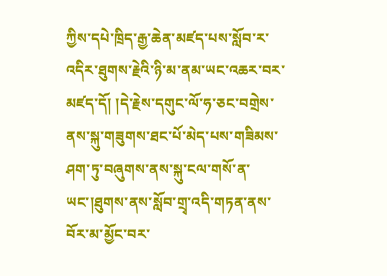ཀྱིས་དཔེ་ཁྲིད་རྒྱ་ཆེན་མཛད་པས་སློབ་ར་འདིར་ཐུགས་རྗེའི་ཉི་མ་ནམ་ཡང་འཆར་བར་མཛད་དོ། །དེ་རྗེས་དགུང་ལོ་ཧ་ཅང་བགྲེས་ནས་སྐུ་གཟུགས་ཐང་པོ་མེད་པས་གཟིམས་ཤག་ཏུ་བཞུགས་ནས་སྐུ་ངལ་གསོ་ན་ཡང་།ཐུགས་ནས་སློབ་གྲྭ་འདི་གཏན་ནས་བོར་མ་མྱོང་བར་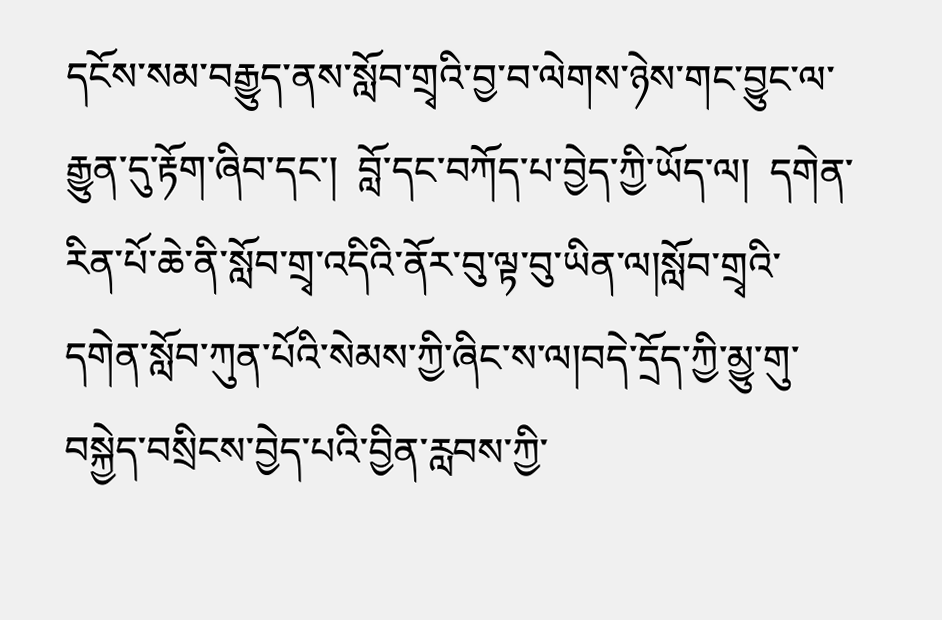དངོས་སམ་བརྒྱུད་ནས་སློབ་གྲྭའི་བྱ་བ་ལེགས་ཉེས་གང་བྱུང་ལ་རྒྱུན་དུ་རྟོག་ཞིབ་དང་།  བློ་དང་བཀོད་པ་བྱེད་ཀྱི་ཡོད་ལ།  དགེན་རིན་པོ་ཆེ་ནི་སློབ་གྲྭ་འདིའི་ནོར་བུ་ལྟ་བུ་ཡིན་ལ།སློབ་གྲྭའི་དགེན་སློབ་ཀུན་པོའི་སེམས་ཀྱི་ཞིང་ས་ལ།བདེ་དྲོད་ཀྱི་མྱུ་གུ་བསྐྱེད་བསྲིངས་བྱེད་པའི་བྱིན་རླབས་ཀྱི་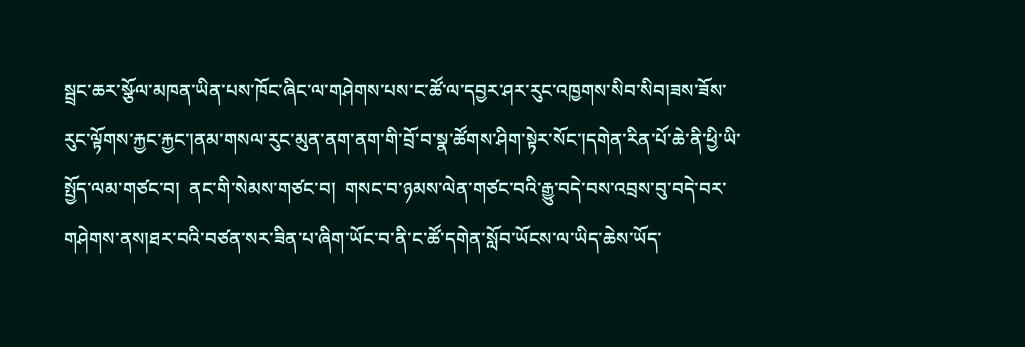སྦྲང་ཆར་སྩོལ་མཁན་ཡིན་པས་ཁོང་ཞིང་ལ་གཤེགས་པས་ང་ཚོ་ལ་དབྱར་ཤར་རུང་འཁྱགས་སིབ་སིབ།ཟས་ཟོས་རུང་ལྟོགས་རྐྱང་རྐྱང་།ནམ་གསལ་རུང་མུན་ནག་ནག་གི་བྲོ་བ་སྣ་ཚོགས་ཤིག་སྟེར་སོང་།དགེན་རིན་པོ་ཆེ་ནི་ཕྱི་ཡི་སྤྱོད་ལམ་གཙང་བ།  ནང་གི་སེམས་གཙང་བ།  གསང་བ་ཉམས་ལེན་གཙང་བའི་རྒྱུ་བདེ་བས་འབྲས་བུ་བདེ་བར་གཤེགས་ནས།ཐར་བའི་བཙན་སར་ཟིན་པ་ཞིག་ཡོང་བ་ནི་ང་ཚོ་དགེན་སློབ་ཡོངས་ལ་ཡིད་ཆེས་ཡོད་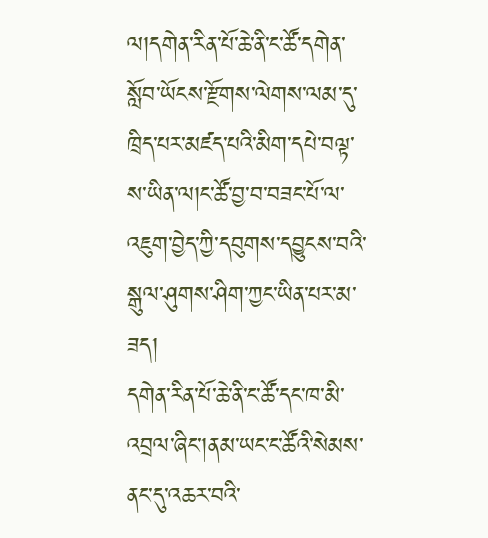ལ།དགེན་རིན་པོ་ཆེ་ནི་ང་ཚོ་དགེན་སློབ་ཡོངས་རྫོགས་ལེགས་ལམ་དུ་ཁྲིད་པར་མཛད་པའི་མིག་དཔེ་བལྟ་ས་ཡིན་ལ།ང་ཚོ་བྱ་བ་བཟང་པོ་ལ་འཇུག་བྱེད་ཀྱི་དབུགས་དབྱུངས་བའི་སྒུལ་ཤུགས་ཤིག་ཀྱང་ཡིན་པར་མ་ཟད།
དགེན་རིན་པོ་ཆེ་ནི་ང་ཚོ་དང་ཁ་མི་འབྲལ་ཞིང་།ནམ་ཡང་ང་ཚོའི་སེམས་ནང་དུ་འཆར་བའི་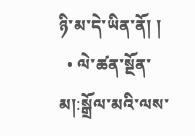ཉི་མ་དེ་ཡིན་ནོ། །
  • ལེ་ཚན་སྔོན་མ།:སྒྲོལ་མའི་ལས་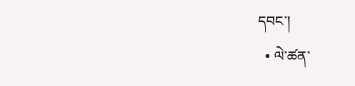དབང་།
  • ལེ་ཚན་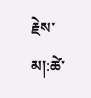རྗེས་མ།:ཚེ་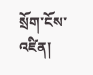སྲོག་ངོས་འཛིན།